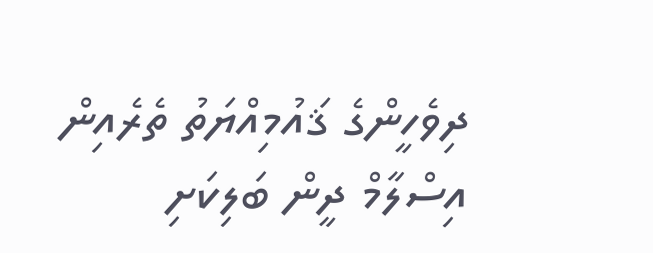ދިވެހީންގެ ޤައުމިއްޔަތު ތެރެއިން އިސްލާމް ދީން ބަލިކަށި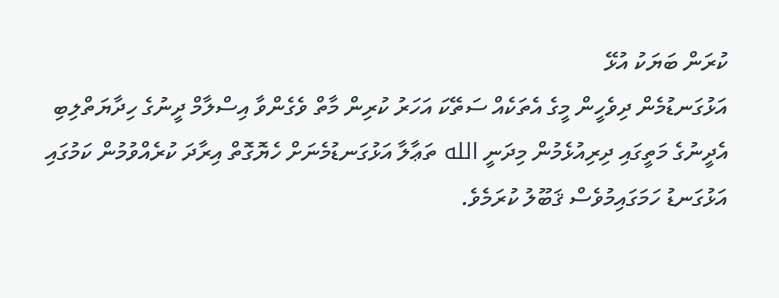ކުރަން ބަޔަކު އުޅޭ
އަޅުގަނޑުމެން ދިވެހީން މީގެ އެތަކެއް ސަތޭކަ އަހަރު ކުރިން މާތް ވެގެންވާ އިސްލާމް ދީނުގެ ހިދާޔަތްލިބި އެދީނުގެ މަތީގައި ދިރިއުޅެމުން މިދަނީ الله ތަޢާލާ އަޅުގަނޑުމެނަށް ހެޔޮގޮތް އިރާދަ ކުރެއްވުމުން ކަމުގައި އަޅުގަނޑު ހަމަގައިމުވެސް ޤަބޫލު ކުރަމެވެ.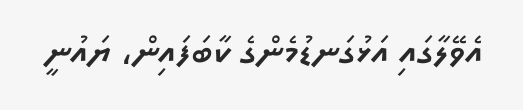އެވޭލާގައި އަޅުގަނޑުމެންގެ ކާބަފައިން، ޔައުނީ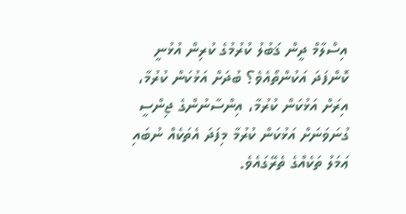އިސްލާމް ދީން ޤަބުލު ކުރުމުގެ ކުރިން އުޅުނީ ކޮންފަދަ އަކުންތޯއެވެ؟ ބުދަށް އަޅުކަން ކުރުމާ، އިރަށް އަޅުކަން ކުރުމާ، އިންސާނުންގެ ޖިންސީ ގުނަވަނަށް އަޅުކަން ކުރުމާ މިފަދަ އެތަކެއް ނުބައި ޢަމަލު ތަކެއްގެ ތެރޭގައެވެ.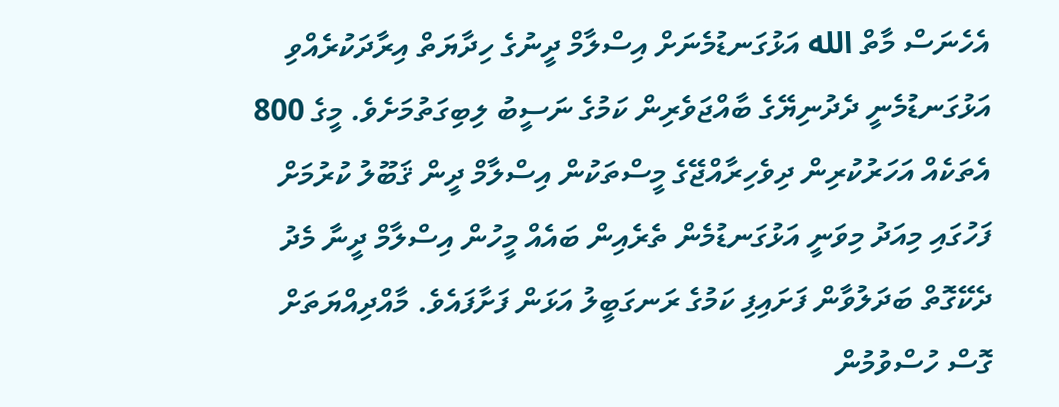އެހެނަސް މާތް الله އަޅުގަނޑުމެނަށް އިސްލާމް ދީނުގެ ހިދާޔަތް އިރާދަކުރެއްވި އަޅުގަނޑުމެނީ ދެދުނިޔޭގެ ބާއްޖަވެރިން ކަމުގެ ނަސީބު ލިބިގަތުމަށެވެ. މީގެ 800 އެތަކެއް އަހަރުކުރިން ދިވެހިރާއްޖޭގެ މީސްތަކުން އިސްލާމް ދީން ޤަބޫލު ކުރުމަށް ފަހުގައި މިއަދު މިވަނީ އަޅުގަނޑުމެން ތެރެއިން ބައެއް މީހުން އިސްލާމް ދީނާ މެދު ދެކޭގޮތް ބަދަލުވާން ފަށައިފި ކަމުގެ ރަނގަބީލު އަޅަން ފަށާފައެވެ. މާއްދިއްޔަތަށް ގޮސް ހުސްވުމުން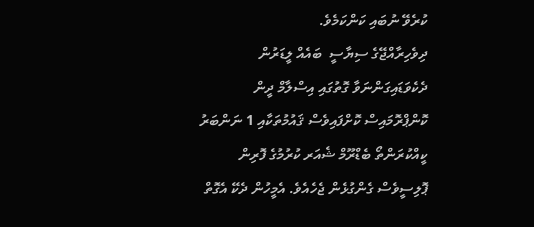ކުރެވޭ ނުބައި ކަންކަމެވެ.
ދިވެހިރާއްޖޭގެ ސިޔާސީ  ބައެއް ލީޑަރުން ދެކެވަޑައިގަންނަވާ ގޮތުގައި އިސްލާމް ދީން ކޮންޕްރޮމައިސް ކޮށްފައިވެސް ޤައުމުތަކާއި 1 ނަންބަރު ކީއްކުރަންތޯ ބެޑްރޫމް ޝެއަރ ކުރުމުގެ ފޮރިން ޕޮލިސީވެސް ގެންގުޅެން ޖެހެއެވެ. އެމީހުން ދެކޭ އެގޮތް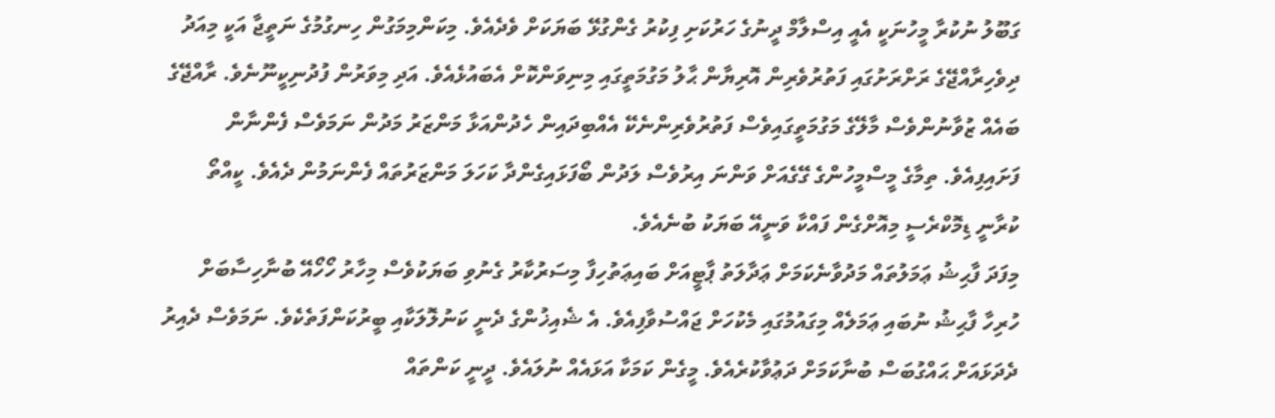ގަބޫލު ނުކުރާ މީހުނަކީ އެއީ އިސްލާމް ދީނުގެ ހަރުކަށި ފިކުރު ގެންގުޅޭ ބަޔަކަށް ވެދެއެވެ. މިކަންމިމަގުން ހިނގުމުގެ ނަތީޖާ އަކީ މިއަދު ދިވެހިރާއްޖޭގެ ރަށްރަށުގައި ފަތުރުވެރިން އޮރިޔާން ޙާލު މަގުމަތީގައި މިނިވަންކޮށް އެބައުޅެއެވެ. އަދި މިވަރުން ފުދުނިކީނޫނެވެ. ރާއްޖޭގެ ބައެއް ޒުވާނުންވެސް މާލޭގެ މަގުމަތީގައިވެސް ފަތުރުވެރިންނެކޭ އެއްބިދައިން ހެދުންއަޅާ މަންޒަރު މަދުން ނަމަވެސް ފެންނާން ފަށައިފިއެވެ. ތިމާގެ މީސްމީހުންގެ ގޭގެއަށް ވަންނަ އިރުވެސް ލަދުން ބޯފަޅައިގެންދާ ކަހަލަ މަންޒަރުތައް ފެންނަމުން ދެއެވެ. ކީއްތޯ ކުރާނީ ޑިމޮކްރެސީ މިއޮށްގެން ފައްކާ ވަނީއޭ ބަޔަކު ބުނެއެވެ.
މިފަދަ ފާޙިޝު ޢަމަލުތައް މަދުވާނެކަމަށް ޢަދާލަތު ޕާޓީއަށް ބައިޢަތުހިފާ މިސަރުކާރު ގެނުވި ބަޔަކުވެސް މިހާރު ހޯހޯއޭ ބުނާހިސާބަށް ހުރިހާ ފާޙިޝު ނުބައި ޢަމަލެއް މިގައުމުގައި މެކުހަށް ޖައްސުވާފިއެވެ. އެ ޝެއިޚުންގެ ދެނީ ކަނުލޮލަކާއި ބީރުކަންފަތެކެވެ. ނަމަވެސް ދެއިރު ދެދަޅައަށް ޙައްގުބަސް ބުނާކަމަށް ދަޢުވާކުރެއެވެ. މީގެން ކަމަކާ އަޅައެއް ނުލައެވެ. ދީނީ ކަންތައް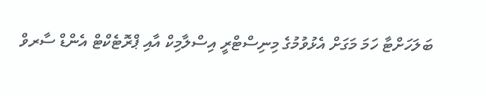ބަލަހަށްޓާ ހަމަ މަގަށް އެޅުވުމުގެ މިނިސްޓްރީ އިސްލާމިކް އާއި ޕްރޮޓެކްޓް އެންޑް ސާރވް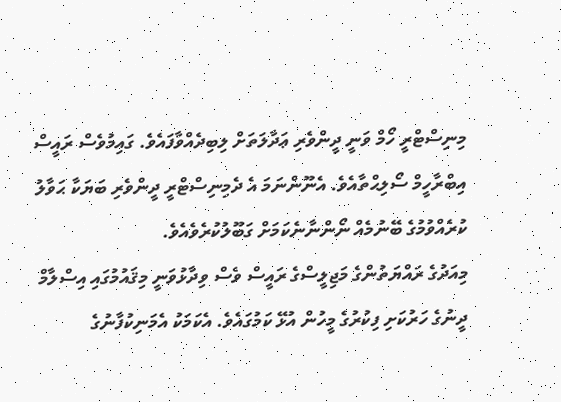މިނިސްޓްރީ ހޯމް ވަނީ ދީންވެރި ޢަދާލަތަށް ލިބިދެއްވާފައެވެ. ގައިމުވެސް ރައީސް އިބްރާހީމް ސޯލިޙްތާއެވެ. އެނޫންނަމަ އެ ދެމިނިސްޓްރީ ދީންވެރި ބަޔަކާ ޙަވާލު ކުރެއްވުމުގެ ބޭނުމެއް ނޯންނާނެކަމަށް ގަބޫލުކުރެވެއެވެ.
މިއަދުގެ ރައްޔަތުންގެ މަޖިލީސްގެ ރައީސް ވެސް ވިދާޅުވަނީ މިޤައުމުގައި އިސްލާމް ދީނުގެ ހަރުކަށި ފިކުރުގެ މީހުން އުޅޭ ކަމުގައެވެ. އެކަމަކު އެމަނިކުފާނުގެ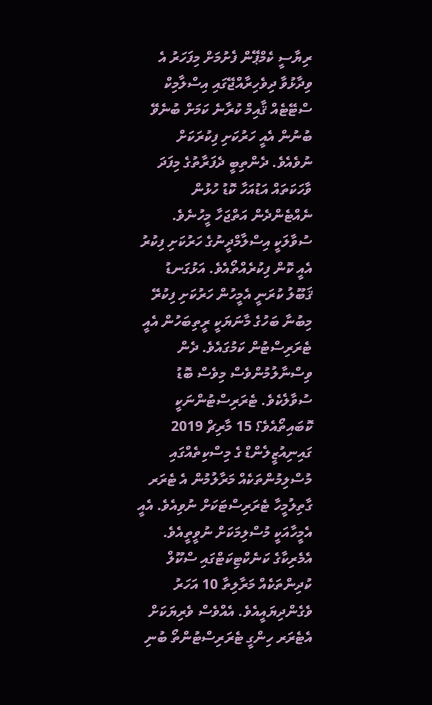ރިޔާސީ ކެމްޕޭން ފެށުމަށް މިފަހަރު އެ ވިދާޅުވާ ދިވެހިރާއްޖޭގައި އިސްލާމިކް ސްޓޭޓެއް ޤާއިމް ކުރާނެ ކަމަށް ބުނެވޭ ބުނުން އެއީ ހަރުކަށި ފިކުރަކަށް ނުވެއެވެ. ދެންތިބީ ދެފަރާތުގެ މިފަދަ ވާހަކަތައް އަޑުއަހާ ކޮޑު ހުޅުން ނެއްޓެންދެން އަތްޖަހާ މީހުނެވެ.
ސުވާލަކީ އިސްލާމްދީނުގެ ހަރުކަށި ފިކުރު އެއީ ކޮން ފިކުރެއްތޯއެވެ. އަޅުގަނޑު ޤަބޫލު ކުރަނީ އެމީހުން ހަރުކަށި ފިކުރޭ މިބުނާ ބަހުގެ މާނަޔަކީ ރީތިބަހުން އެއީ ޓެރަރިސްޓުން ކަމުގައެވެ. ދެން ވިސްނާލުމުންވެސް މިވެސް ބޮޑު ސުވާލެކެވެ. ޓެރަރިސްޓުންނަކީ ކޮބައިތޯއެވެ؟ 15 މާރިޗް 2019 ގައިނިއުޒީލެންޑް ގެ މިސްކިތެއްގައި މުސްލިމުންތަކެއް މަރާލުމުން އެ ޓެރަރ ގާތިލުމީހާ ޓެރަރިސްޓަކަށް ނުވިއެވެ. އެއީ އެމީހާއަކީ މުސްލިމަކަށް ނުވީތީއެވެ.
އެމެރިކާގެ ކަނެކްޓިކަޓްގައި ސްކޫލް ކުދިންތަކެއް މަރާލިތާ 10 އަހަރު ވެގެންދިޔައީއެވެ. އެއްވެސް ވެރިޔަކަށް އެޓެރަރ ހިންގީ ޓެރަރިސްޓުންތޯ ބުނި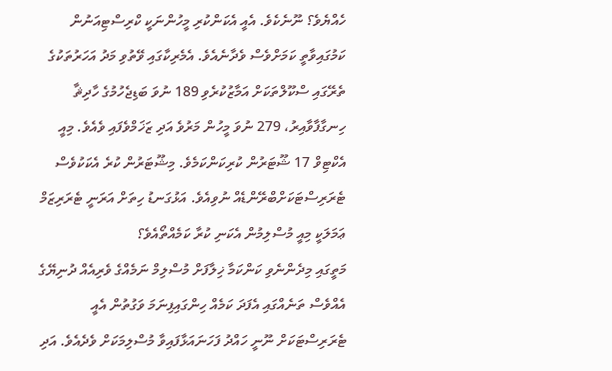ހެއްޔެވެ؟ ނޫނެކެވެ. އެއީ އެކަންކުރި މީހުންނަކީ ކްރިސްޓިއަނުން ކަމުގައިވާތީ ކަމަށްވެސް ވެދާނެއެވެ. އެމެރިކާގައި ވޭތުވި މަދު އަހަރުތަކުގެ ތެރޭގައި ސްކޫލްތަކަށް އަމާޒުކުރެވި 189 ނުވަ ބަޑިޖެހުމުގެ ހާދިޘާ ހިނގާފާވާއިރު، 279 ނުވަ މީހުން މަރުވެ އަދި ޒަޚަމްވެފައި ވެއެވެ. މިއީ އެކްޓިވް 17 ޝޫޓަރުން ކުރިކަންކަމެވެ. މިޝޫޓަރުން ކުރެ އެކަކުވެސް ޓެރަރިސްޓަކަށްބްރޭންޑެއް ނުވިއެވެ. އަޅުގަނޑު ހިތަށް އަރަނީ ޓެރަރިޒަމް ޢަމަލަކީ މިއީ މުސްލިމުން އެކަނި ކުރާ ކަމެއްތޯއެވެ؟
މަތީގައި މިދެންނެވި ކަންކަމާ ޚިލާފަށް މުސްލިމް ނަމެއްގެ ވެރިއެއް ދުނިޔޭގެ އެއްވެސް ތަނެއްގައި އެފަދަ ކަމެއް ހިންގައިފިނަމަ ވަގުތުން އެއީ ޓެރަރިސްޓަކަށް ނޫނީ ހައްދު ފަހަނައަޅާފައިވާ މުސްލިމަކަށް ވެދެއެވެ. އަދި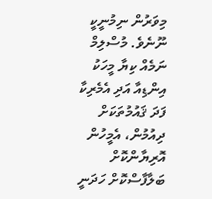މިވަރުން ނިމުނީކީ ނޫނެވެ. މުސްލިމް ނަމެއް ކިޔާ މީހަކު އިންޑިއާ އަދި އެމެރިކާ ފަދަ ޤައުމުތަކަށް ދިއުމުން، އެމީހުން އޮރިޔާންކޮށް ބަލާފާސްކޮށް ހަދަނީ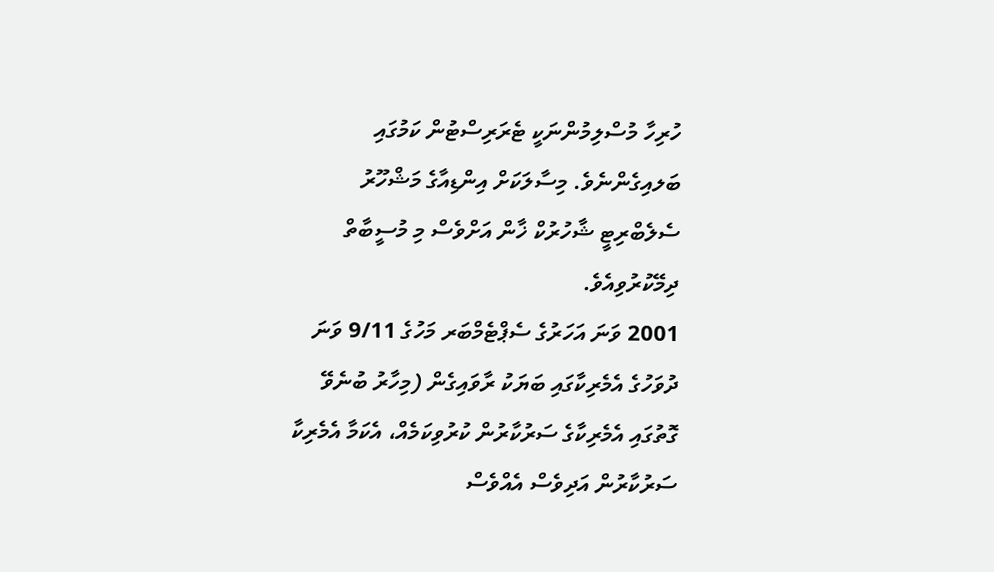ހުރިހާ މުސްލިމުންނަކީ ޓެރަރިސްޓުން ކަމުގައި ބަލއިގެންނެވެ. މިސާލަކަށް އިންޑިއާގެ މަޝްހޫރު ސެލެބްރިޓީ ޝާހުރުކް ޚާން އަށްވެސް މި މުސީބާތް ދިމޭކުރުވިއެވެ.
2001 ވަނަ އަހަރުގެ ސެޕްޓެމްބަރ މަހުގެ 9/11 ވަނަ ދުވަހުގެ އެމެރިކާގައި ބަޔަކު ރާވައިގެން (މިހާރު ބުނެވޭ ގޮތުގައި އެމެރިކާގެ ސަރުކާރުން ކުރުވިކަމެއް، އެކަމާ އެމެރިކާ ސަރުކާރުން އަދިވެސް އެއްވެސް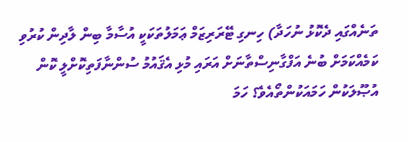ތަނެއްގައި ދެކޮޅު ނުހަދާ) ހިނގި ޓޭރަރިޒަމް ޢަމަލުތަކަކީ އުސާމާ ބިން ލާދިން ކުރުވި ކަމެއްކަމަށް ބުނެ އަފްގާނިސްތާނަށް އަރައި މުޅި އެޤައުމު ސުންނާފަތިކޮށްލީ ކޮން އުޞޫލަކުން ހަމައަކުންތޯއެވެ؟ ހަމަ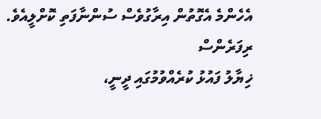އެހެންމެ އެގޮތުން އިރާގުވެސް ސުންނާފަތި ކޮށްލީއެވެ.
ރިފަރެންސް
ޚިޔާލު ފައުޅު ކުރެއްވުމުގައި ދީނީ،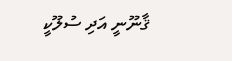ޤާނޫނީ އަދި ސުލޫކީ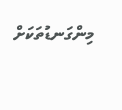މިންގަނޑުތަކަށް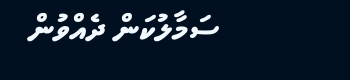ސަމާލުކަން ދެއްވުން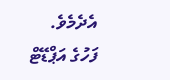އެދެމެވެ.
ފަހުގެ އަޕްޑޭޓް